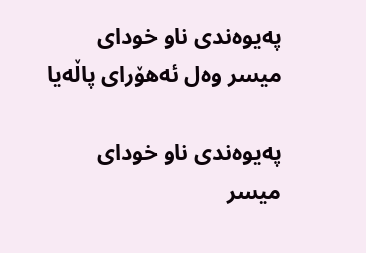په‌يوه‌ندی ناو خودای ميسر وه‌ل ئه‌هۆرای پاڵه‌يا

په‌يوه‌ندی ناو خودای ميسر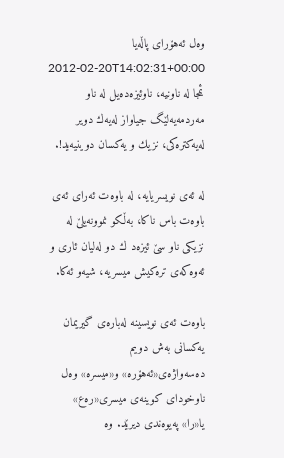وه‌ل ئه‌هۆرای پاڵه‌يا
2012-02-20T14:02:31+00:00
ئمجا له‌ ناونیه‌، ناوئيزه‌ده‌يل له‌ ناو مه‌ردمه‌يه‌لێگ جياواز له‌يه‌ك دوير له‌يه‌كتره‌كی، نزيك و يه‌كسان دوينيه‌يد!.

له‌ ئه‌ی نويسريايه‌، له‌ باوه‌ت ئه‌رای ئه‌ی باوه‌ت باس ناكا، به‌ڵكو نموونه‌يلێ له‌ نزيكی ناو سێ ئيزه‌د ك دو له‌ليان ئاری و ئه‌وه‌كه‌ی تره‌كيش ميسريه‌، شيه‌و ئه‌كا.

باوه‌ت ئه‌ی نويسينه‌ له‌باره‌ی گيريمان يه‌كسانی به‌ش دويم ده‌سه‌واژه‌ی«ئه‌هۆره‌» و«ميسره‌» وه‌ل ناوخودای كوينه‌ی ميسری«ره‌ع» يا«را» په‌يوه‌ندی ديرێد. وه‌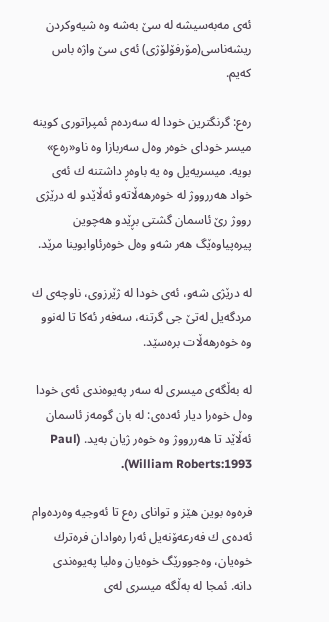ئه‌ی مه‌به‌سيشه‌ له‌ سێ به‌شه‌ وه‌ شيه‌وكردن ريشه‌ناسی(مۆرفۆلۆژی) ئه‌ی سێ واژه‌ باس كه‌يم.

ره‌ع: گرنگترين خودا له‌ سه‌رده‌م ئمپراتوری كوينه‌ ميسر خودای خوه‌ر وه‌ل سه‌ربازا وه‌ ناو«ره‌ع» بويه‌. ميسريه‌يل وه‌ يه‌ باوه‌ڕ داشتنه‌ ك ئه‌ی خواد هه‌ررووژ له‌ خوه‌رهه‌ڵاته‌و ئه‌ڵاێدو له‌ درێژی رووژ رێ ئاسمان گشتی بڕێدو هه‌چوين پيره‌پياوه‌ێگ هه‌ر شه‌و وه‌ل خوه‌رئاوابوينا مرێد.

له‌ درێژی شه‌و، ئه‌ی خودا له‌ ژێرزوی، ناوچه‌ی ك مردگه‌يل له‌تێ جی گرتنه‌، سه‌فه‌ر ئه‌كا تا له‌نوو وه‌ خوه‌رهه‌ڵات بره‌سێد.

له‌ به‌ڵگه‌ی ميسری له‌ سه‌ر په‌يوه‌ندی ئه‌ی خودا وه‌ل خوه‌را ديار ئه‌ده‌ی: له‌ بان گومه‌ز ئاسمان ئه‌ڵاێد تا هه‌ررووژ وه‌ خوه‌ر ژيان به‌يد. (Paul William Roberts:1993).

فره‌وه‌ بوين هێز و توانای ره‌ع تا ئه‌وجیه‌ وه‌رده‌وام ئه‌ده‌ی ك فه‌رعه‌ۆنه‌يل ئه‌را ره‌وادان فره‌ترك خوه‌يان، وه‌جوورێگ خوه‌يان وه‌ليا په‌يوه‌ندی دانه‌. ئمجا له‌ به‌ڵگه‌ ميسری له‌ی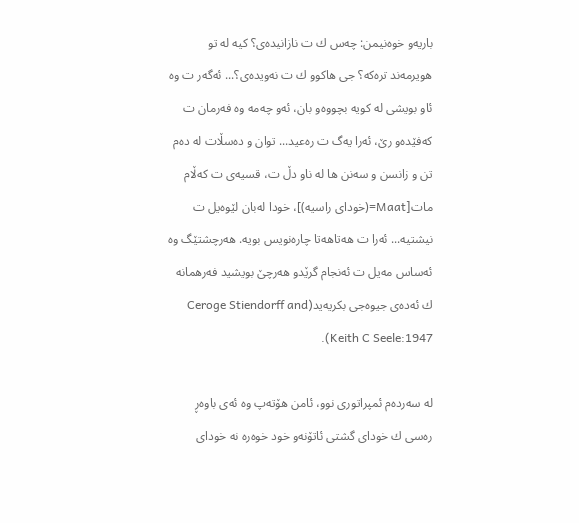باريه‌و خوه‌نيمن: چه‌س ك ت نازانيده‌ی؟ كيه‌ له‌ تو هويرمه‌ند تره‌كه‌؟ جی هاكوو ك ت نه‌ويده‌ی؟... ئه‌گه‌ر ت وه‌ ئاو بويشی له‌ كويه‌ بچووه‌و بان، ئه‌و چه‌مه‌ وه‌ فه‌رمان ت كه‌فێده‌و رێ، ئه‌را يه‌گ ت ره‌عيد... توان و ده‌سڵات له‌ ده‌م تن و زانسن و سه‌نن ها له‌ ناو دڵ ت، قسيه‌ی ت كه‌ڵام مات[Maat=(خودای راسيه‌)]، خودا له‌بان لێوه‌يل ت نيشتيه‌... ئه‌را ت هه‌تاهه‌تا چاره‌نويس بويه‌. هه‌رچشتێگ وه‌ ئه‌ساس مه‌يل ت ئه‌نجام گرێدو هه‌رچێ بويشید فه‌رهمانه‌ ك ئه‌ده‌ی جيوه‌جی بكريه‌يد(Ceroge Stiendorff and Keith C Seele:1947).

له‌ سه‌رده‌م ئمپراتوری نوو، ئامن هۆته‌پ وه‌ ئه‌ی باوه‌ڕ ره‌سی ك خودای گشتی ئاتۆنه‌و خود خوه‌ره‌ نه‌ خودای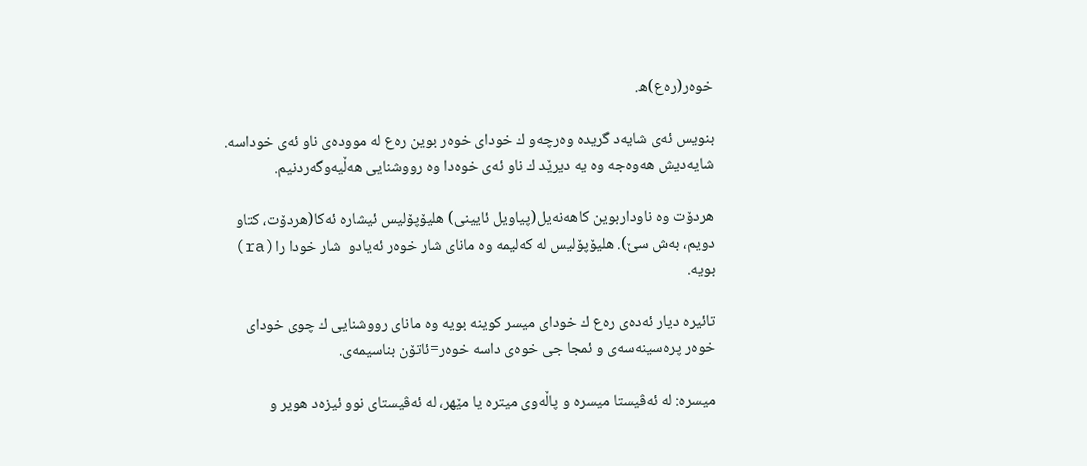خوه‌ر(ره‌ع)ه‌.

بنويس ئه‌ی شايه‌د گريده‌ وه‌رچه‌و ك خودای خوه‌ر بوين ره‌ع له‌ مووده‌ی ناو ئه‌ی خوداسه‌. شايه‌ديش هه‌وه‌جه‌ وه‌ يه‌ ديرێد ك ناو ئه‌ی خوه‌دا وه‌ رووشنايی هه‌ڵيه‌وگه‌ردنيم.

هردۆت وه‌ ناوداربوين كاهه‌نه‌يل(پياويل ئايينی) هليۆپۆليس ئيشاره‌ ئه‌كا(هردۆت، كتاو دويم، به‌ش سێ). هليۆپۆليس له‌ كه‌ليمه‌ وه‌ مانای شار خوه‌ر ئه‌يادو  شار خودا را(ra) بويه‌.

تائيره‌ ديار ئه‌ده‌ی ره‌ع ك خودای ميسر كوينه‌ بويه‌ وه‌ مانای رووشنايی ك چوی خودای خوه‌ر پره‌سينه‌سه‌ی و ئمجا جی خوه‌ی داسه‌ خوه‌ر=ئاتۆن بناسيمه‌ی.

ميسره‌: له‌ ئه‌ڤيستا ميسره‌ و پاڵه‌وی ميتره‌ يا مێهر، له‌ ئه‌ڤيستای نوو ئيزه‌د هوير و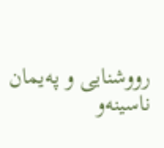رووشنايی و په‌يمان ناسينه‌و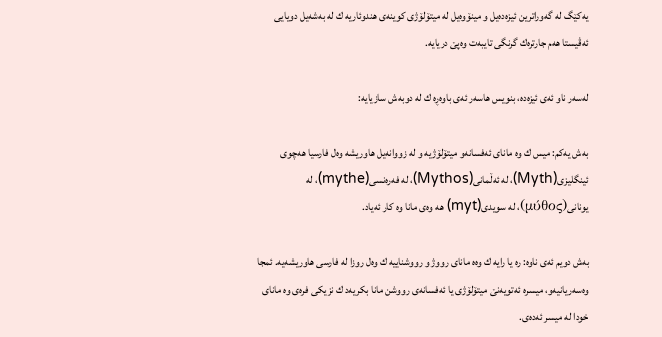يه‌كێگ له‌ گه‌وراترين ئيزه‌ده‌يل و مينۆوه‌يل له‌ ميتۆلۆژی كوينه‌ی هندوئاريه‌ ك له به‌شه‌يل دويايی ئه‌ڤيستا هه‌م جارتره‌ك گرنگی تايبه‌ت وه‌پێ دريايه‌.

له‌سه‌ر ناو ئه‌ی ئيزه‌ده‌، بنويس هاسه‌ر ئه‌ی باوه‌ڕه‌ ك له‌ دوبه‌ش سازيايه‌:

به‌ش يه‌كم: ميس ك وه‌ مانای ئه‌فسانه‌و ميتۆلۆژيه‌ و له‌ زووانه‌يل هاوريشه‌ وه‌ل فارسيا هه‌چوی ئينگليزی(Myth)، له‌ ئه‌ڵمانی(Mythos)، له‌ فه‌ره‌نسی(mythe)، له‌ يونانی(μύθος)، له‌ سويدی(myt) هه‌ وه‌ی مانا وه‌ كار ئه‌ياد.

به‌ش دويم ئه‌ی ناوه‌: ره‌ يا رايه‌ ك وه‌ه‌ مانای رووژ و رووشنايیه‌ ك وه‌ل روزا له‌ فارسی هاوريشه‌يه‌. ئمجا وه‌سه‌ريانيه‌و، ميسره‌ ئه‌تويه‌نێ ميتۆلۆژی يا ئه‌فسانه‌ی رووشن مانا بكريه‌د ك نزيكی فره‌ی وه‌ مانای خودا له‌ ميسر ئه‌ده‌ی.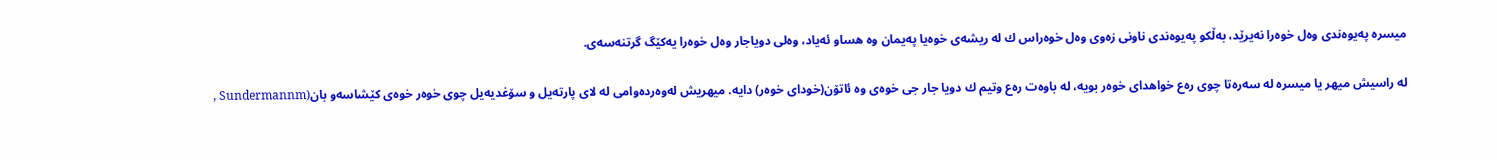ميسره په‌يوه‌ندی وه‌ل خوه‌را نه‌يرێد، به‌ڵكو په‌يوه‌ندی ناونی زه‌وی وه‌ل خوه‌راس ك له‌ ريشه‌ی خوه‌يا په‌يمان وه‌ هساو ئه‌ياد، وه‌لی دوياجار وه‌ل خوه‌را يه‌كێگ گرتنه‌سه‌ی.

له‌ راسيش ميهر يا ميسره‌ له‌ سه‌ره‌تا چوی ره‌ع خواهدای خوه‌ر بويه‌، له‌ باوه‌ت ره‌ع وتيم ك دويا جار جی خوه‌ی وه‌ ئاتۆن(خودای خوه‌ر) دايه‌. ميهريش له‌وه‌رده‌وامی له‌ لای پارته‌يل و سۆغديه‌يل چوی خوه‌ر خوه‌ی كێشاسه‌و بان(Sundermannm ,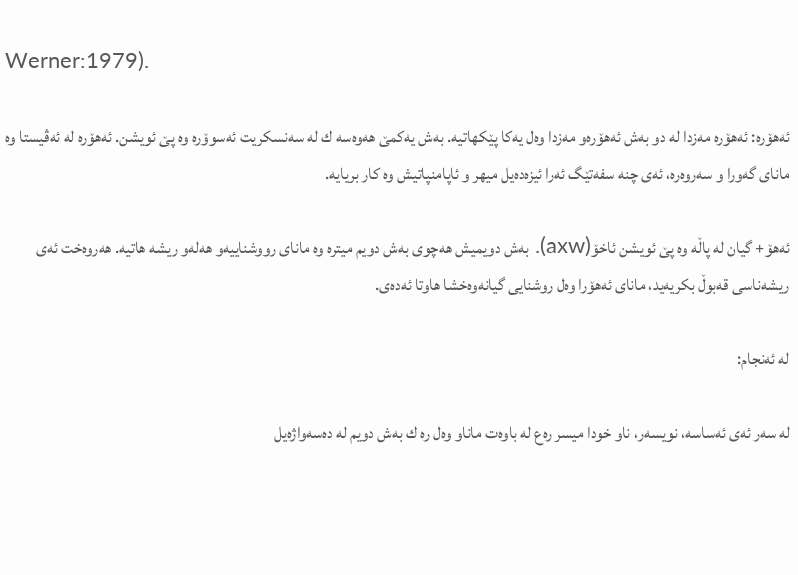Werner:1979).

ئه‌هۆره‌: ئه‌هۆره‌ مه‌زدا له‌ دو به‌ش ئه‌هۆره‌و مه‌زدا وه‌ل يه‌كا پێكهاتيه‌. به‌ش يه‌كمێ هه‌وه‌سه‌ ك له‌ سه‌نسكريت ئه‌سوۆره‌ وه‌ پێ ئويشن. ئه‌هۆره‌ له‌ ئه‌ڤيستا وه‌ مانای گه‌ورا و سه‌روه‌ره‌، ئه‌ی چنه‌ سفه‌تێگ ئه‌را ئيزه‌ده‌يل ميهر و ئاپامنپاتيش وه‌ كار بريايه‌.

ئه‌هۆ+ گيان له‌ پاڵه‌ وه‌ پێ ئويشن ئاخۆ(axw). به‌ش دويميش هه‌چوی به‌ش دويم ميتره‌ وه‌ مانای رووشنايیه‌و هه‌له‌و ريشه‌ هاتيه‌. هه‌روه‌خت ئه‌ی ريشه‌ناسی قه‌بوڵ بكريه‌يد، مانای ئه‌هۆرا وه‌ل روشنايی گيانه‌وه‌خشا هاوتا ئه‌ده‌ی.

له‌ ئه‌نجام:

له‌ سه‌ر ئه‌ی ئه‌ساسه‌، نويسه‌ر، ناو خودا ميسر ره‌ع له‌ باوه‌ت ماناو وه‌ل ره‌ ك به‌ش دويم له‌ ده‌سه‌واژه‌يل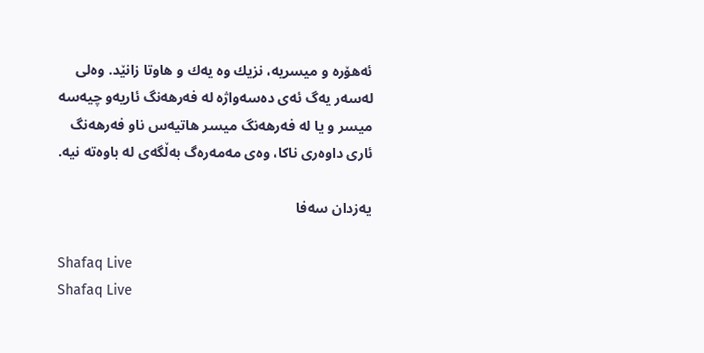ئه‌هۆره‌ و ميسر‌يه‌، نزيك وه‌ يه‌ك و هاوتا زانێد. وه‌لی له‌سه‌ر يه‌گ ئه‌ی ده‌سه‌واژه‌ له‌ فه‌رهه‌نگ ئاريه‌و چيه‌سه‌ ميسر و يا له‌ فه‌رهه‌نگ ميسر هاتيه‌س ناو فه‌رهه‌نگ ئاری داوه‌ری ناكا، وه‌ی مه‌مه‌ره‌گ به‌ڵگه‌ی له‌ باوه‌ته‌ نيه‌.

يه‌زدان سه‌فا

Shafaq Live
Shafaq Live